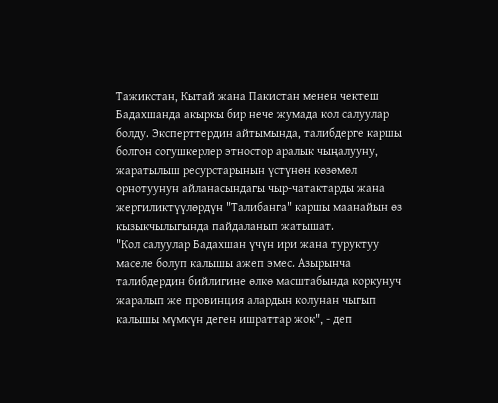Тажикстан, Кытай жана Пакистан менен чектеш Бадахшанда акыркы бир нече жумада кол салуулар болду. Эксперттердин айтымында, талибдерге каршы болгон согушкерлер этностор аралык чыңалууну, жаратылыш ресурстарынын үстүнөн көзөмөл орнотуунун айланасындагы чыр-чатактарды жана жергиликтүүлөрдүн "Талибанга" каршы маанайын өз кызыкчылыгында пайдаланып жатышат.
"Кол салуулар Бадахшан үчүн ири жана туруктуу маселе болуп калышы ажеп эмес. Азырынча талибдердин бийлигине өлкө масштабында коркунуч жаралып же провинция алардын колунан чыгып калышы мүмкүн деген ишраттар жок", - деп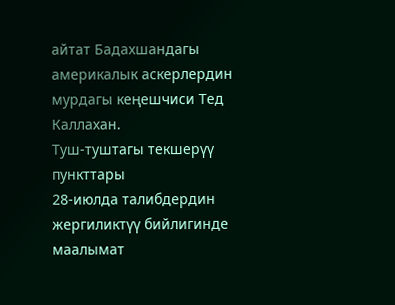айтат Бадахшандагы америкалык аскерлердин мурдагы кеңешчиси Тед Каллахан.
Туш-туштагы текшерүү пункттары
28-июлда талибдердин жергиликтүү бийлигинде маалымат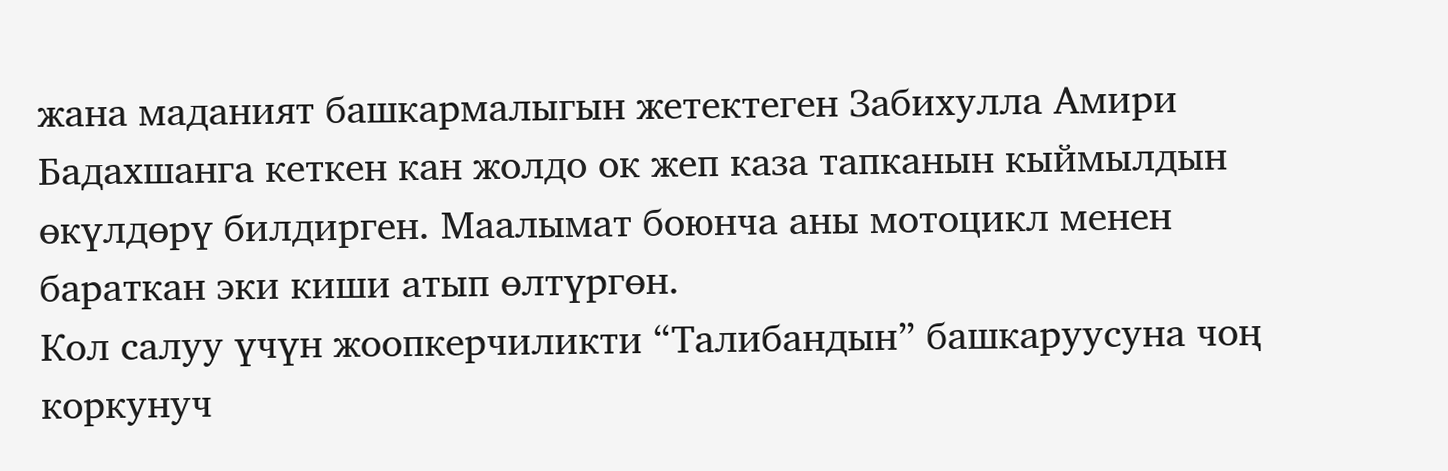жана маданият башкармалыгын жетектеген Забихулла Амири Бадахшанга кеткен кан жолдо ок жеп каза тапканын кыймылдын өкүлдөрү билдирген. Маалымат боюнча аны мотоцикл менен бараткан эки киши атып өлтүргөн.
Кол салуу үчүн жоопкерчиликти “Талибандын” башкаруусуна чоң коркунуч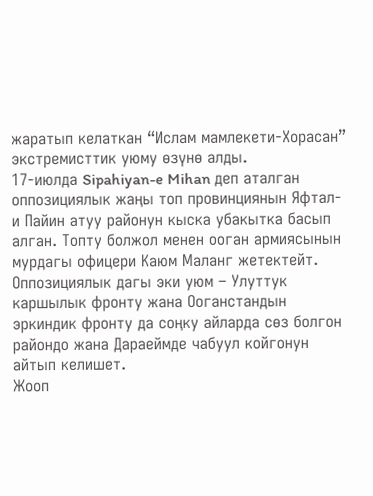жаратып келаткан “Ислам мамлекети-Хорасан” экстремисттик уюму өзүнө алды.
17-июлда Sipahiyan-e Mihan деп аталган оппозициялык жаңы топ провинциянын Яфтал-и Пайин атуу районун кыска убакытка басып алган. Топту болжол менен ооган армиясынын мурдагы офицери Каюм Маланг жетектейт.
Оппозициялык дагы эки уюм – Улуттук каршылык фронту жана Ооганстандын эркиндик фронту да соңку айларда сөз болгон райондо жана Дараеймде чабуул койгонун айтып келишет.
Жооп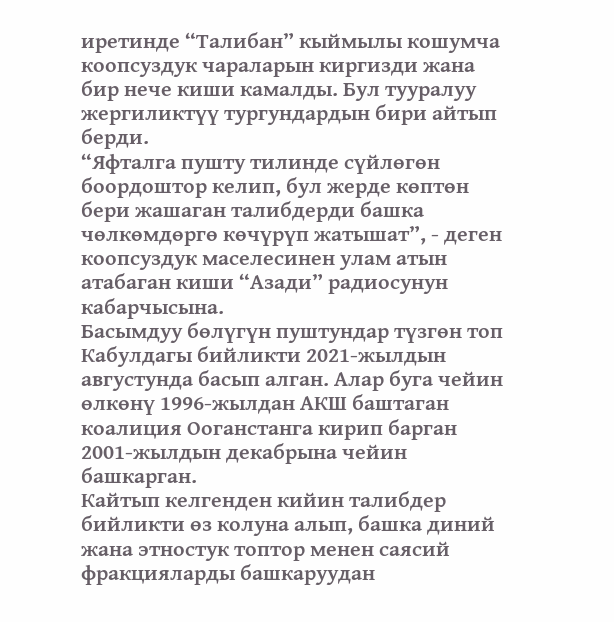иретинде “Талибан” кыймылы кошумча коопсуздук чараларын киргизди жана бир нече киши камалды. Бул тууралуу жергиликтүү тургундардын бири айтып берди.
“Яфталга пушту тилинде сүйлөгөн боордоштор келип, бул жерде көптөн бери жашаган талибдерди башка чөлкөмдөргө көчүрүп жатышат”, - деген коопсуздук маселесинен улам атын атабаган киши “Азади” радиосунун кабарчысына.
Басымдуу бөлүгүн пуштундар түзгөн топ Кабулдагы бийликти 2021-жылдын августунда басып алган. Алар буга чейин өлкөнү 1996-жылдан АКШ баштаган коалиция Ооганстанга кирип барган 2001-жылдын декабрына чейин башкарган.
Кайтып келгенден кийин талибдер бийликти өз колуна алып, башка диний жана этностук топтор менен саясий фракцияларды башкаруудан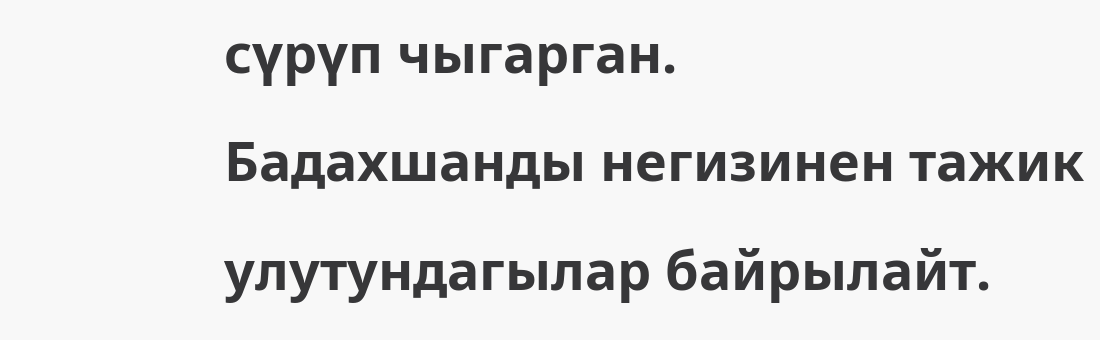сүрүп чыгарган.
Бадахшанды негизинен тажик улутундагылар байрылайт.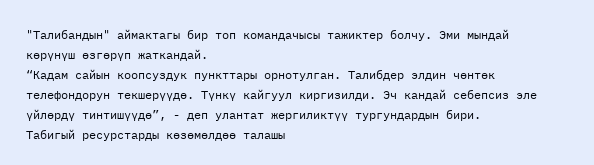"Талибандын" аймактагы бир топ командачысы тажиктер болчу. Эми мындай көрүнүш өзгөрүп жаткандай.
“Кадам сайын коопсуздук пункттары орнотулган. Талибдер элдин чөнтөк телефондорун текшерүүдө. Түнкү кайгуул киргизилди. Эч кандай себепсиз эле үйлөрдү тинтишүүдө”, - деп улантат жергиликтүү тургундардын бири.
Табигый ресурстарды көзөмөлдөө талашы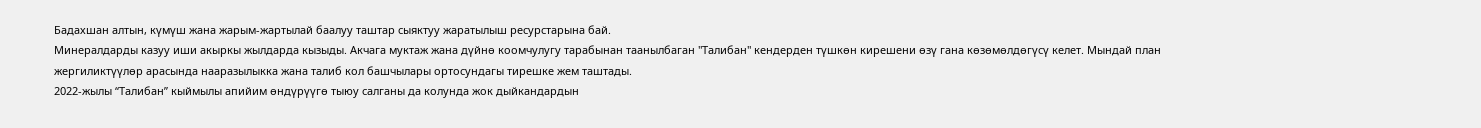Бадахшан алтын, күмүш жана жарым-жартылай баалуу таштар сыяктуу жаратылыш ресурстарына бай.
Минералдарды казуу иши акыркы жылдарда кызыды. Акчага муктаж жана дүйнө коомчулугу тарабынан таанылбаган "Талибан" кендерден түшкөн кирешени өзү гана көзөмөлдөгүсү келет. Мындай план жергиликтүүлөр арасында нааразылыкка жана талиб кол башчылары ортосундагы тирешке жем таштады.
2022-жылы “Талибан” кыймылы апийим өндүрүүгө тыюу салганы да колунда жок дыйкандардын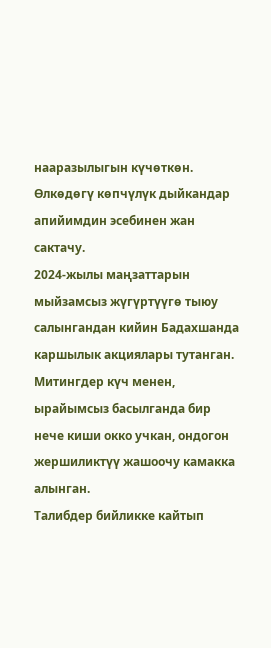нааразылыгын күчөткөн. Өлкөдөгү көпчүлүк дыйкандар апийимдин эсебинен жан сактачу.
2024-жылы маңзаттарын мыйзамсыз жүгүртүүгө тыюу салынгандан кийин Бадахшанда каршылык акциялары тутанган. Митингдер күч менен, ырайымсыз басылганда бир нече киши окко учкан, ондогон жершиликтүү жашоочу камакка алынган.
Талибдер бийликке кайтып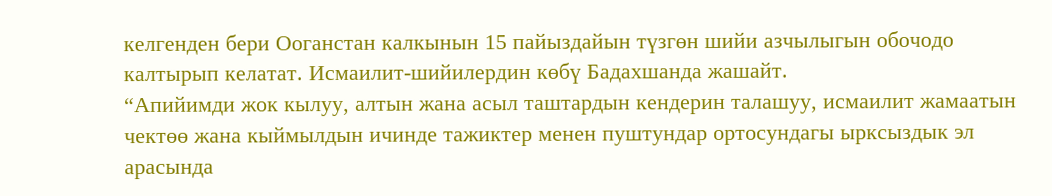келгенден бери Ооганстан калкынын 15 пайыздайын түзгөн шийи азчылыгын обочодо калтырып келатат. Исмаилит-шийилердин көбү Бадахшанда жашайт.
“Апийимди жок кылуу, алтын жана асыл таштардын кендерин талашуу, исмаилит жамаатын чектөө жана кыймылдын ичинде тажиктер менен пуштундар ортосундагы ырксыздык эл арасында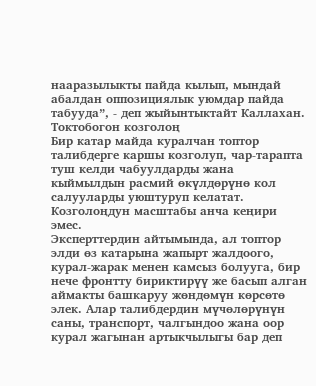нааразылыкты пайда кылып, мындай абалдан оппозициялык уюмдар пайда табууда”, - деп жыйынтыктайт Каллахан.
Токтобогон козголоң
Бир катар майда куралчан топтор талибдерге каршы козголуп, чар-тарапта туш келди чабуулдарды жана кыймылдын расмий өкүлдөрүнө кол салууларды уюштуруп келатат. Козголоңдун масштабы анча кеңири эмес.
Эксперттердин айтымында, ал топтор элди өз катарына жапырт жалдоого, курал-жарак менен камсыз болууга, бир нече фронтту бириктирүү же басып алган аймакты башкаруу жөндөмүн көрсөтө элек. Алар талибдердин мүчөлөрүнүн саны, транспорт, чалгындоо жана оор курал жагынан артыкчылыгы бар деп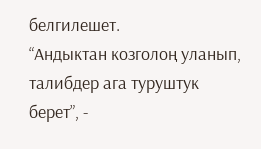белгилешет.
“Андыктан козголоң уланып, талибдер ага туруштук берет”, -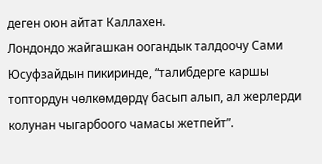деген оюн айтат Каллахен.
Лондондо жайгашкан оогандык талдоочу Сами Юсуфзайдын пикиринде, “талибдерге каршы топтордун чөлкөмдөрдү басып алып, ал жерлерди колунан чыгарбоого чамасы жетпейт”.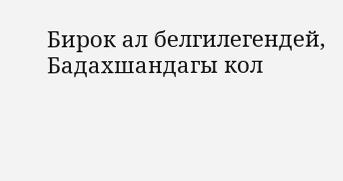Бирок ал белгилегендей, Бадахшандагы кол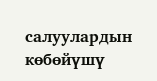салуулардын көбөйүшү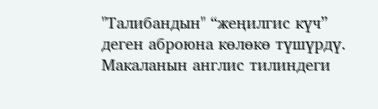"Талибандын" “жеңилгис күч” деген аброюна көлөкө түшүрдү.
Макаланын англис тилиндеги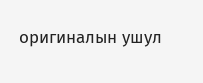оригиналын ушул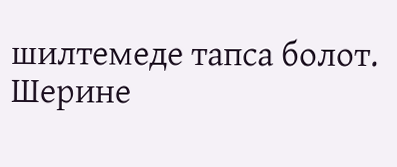шилтемеде тапса болот.
Шерине